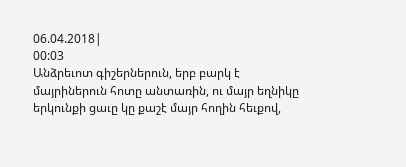06.04.2018|
00:03
Անձրեւոտ գիշերներուն, երբ բարկ է մայրիներուն հոտը անտառին, ու մայր եղնիկը երկունքի ցաւը կը քաշէ մայր հողին հեւքով,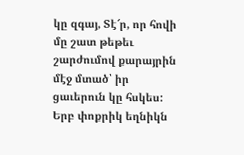կը զգայ, Տէ՜ր, որ հովի մը շատ թեթեւ շարժումով քարայրին մէջ մտած՝ իր ցաւերուն կը հսկես: Երբ փոքրիկ եղնիկն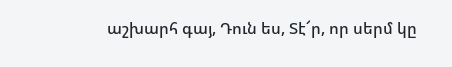աշխարհ գայ, Դուն ես, Տէ՜ր, որ սերմ կը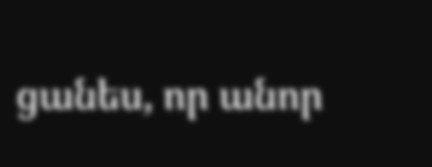ցանես, որ անոր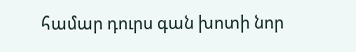համար դուրս գան խոտի նոր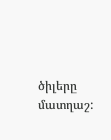ծիլերը մատղաշ: